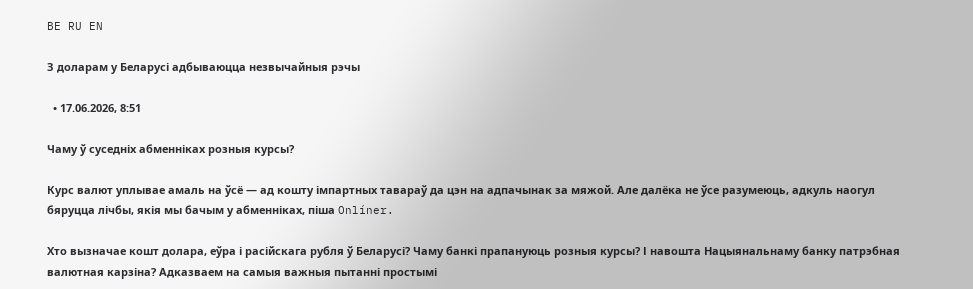BE RU EN

З доларам у Беларусі адбываюцца незвычайныя рэчы

  • 17.06.2026, 8:51

Чаму ў суседніх абменніках розныя курсы?

Курс валют уплывае амаль на ўсё — ад кошту імпартных тавараў да цэн на адпачынак за мяжой. Але далёка не ўсе разумеюць, адкуль наогул бяруцца лічбы, якія мы бачым у абменніках, піша Onlíner.

Хто вызначае кошт долара, еўра і расійскага рубля ў Беларусі? Чаму банкі прапануюць розныя курсы? І навошта Нацыянальнаму банку патрэбная валютная карзіна? Адказваем на самыя важныя пытанні простымі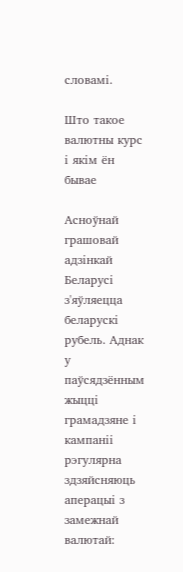словамі.

Што такое валютны курс і якім ён бывае

Асноўнай грашовай адзінкай Беларусі з'яўляецца беларускі рубель. Аднак у паўсядзённым жыцці грамадзяне і кампаніі рэгулярна здзяйсняюць аперацыі з замежнай валютай: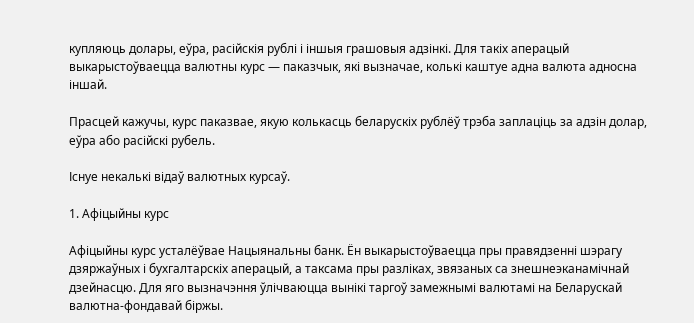купляюць долары, еўра, расійскія рублі і іншыя грашовыя адзінкі. Для такіх аперацый выкарыстоўваецца валютны курс — паказчык, які вызначае, колькі каштуе адна валюта адносна іншай.

Прасцей кажучы, курс паказвае, якую колькасць беларускіх рублёў трэба заплаціць за адзін долар, еўра або расійскі рубель.

Існуе некалькі відаў валютных курсаў.

1. Афіцыйны курс

Афіцыйны курс усталёўвае Нацыянальны банк. Ён выкарыстоўваецца пры правядзенні шэрагу дзяржаўных і бухгалтарскіх аперацый, а таксама пры разліках, звязаных са знешнеэканамічнай дзейнасцю. Для яго вызначэння ўлічваюцца вынікі таргоў замежнымі валютамі на Беларускай валютна-фондавай біржы.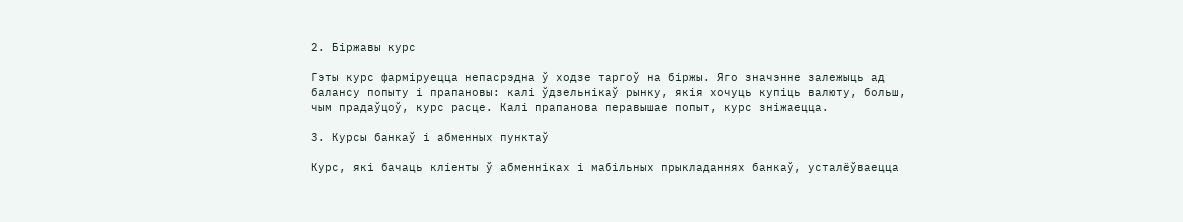2. Біржавы курс

Гэты курс фарміруецца непасрэдна ў ходзе таргоў на біржы. Яго значэнне залежыць ад балансу попыту і прапановы: калі ўдзельнікаў рынку, якія хочуць купіць валюту, больш, чым прадаўцоў, курс расце. Калі прапанова перавышае попыт, курс зніжаецца.

3. Курсы банкаў і абменных пунктаў

Курс, які бачаць кліенты ў абменніках і мабільных прыкладаннях банкаў, усталёўваецца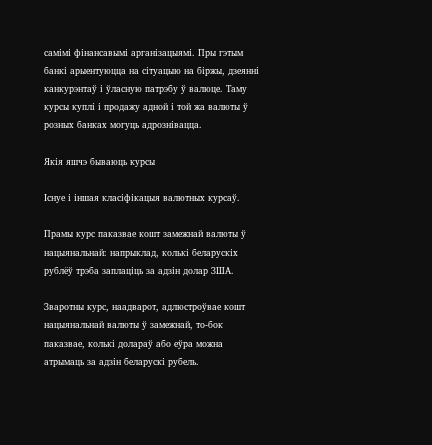самімі фінансавымі арганізацыямі. Пры гэтым банкі арыентуюцца на сітуацыю на біржы, дзеянні канкурэнтаў і ўласную патрэбу ў валюце. Таму курсы куплі і продажу адной і той жа валюты ў розных банках могуць адрознівацца.

Якія яшчэ бываюць курсы

Існуе і іншая класіфікацыя валютных курсаў.

Прамы курс паказвае кошт замежнай валюты ў нацыянальнай: напрыклад, колькі беларускіх рублёў трэба заплаціць за адзін долар ЗША.

Зваротны курс, наадварот, адлюстроўвае кошт нацыянальнай валюты ў замежнай, то-бок паказвае, колькі долараў або еўра можна атрымаць за адзін беларускі рубель.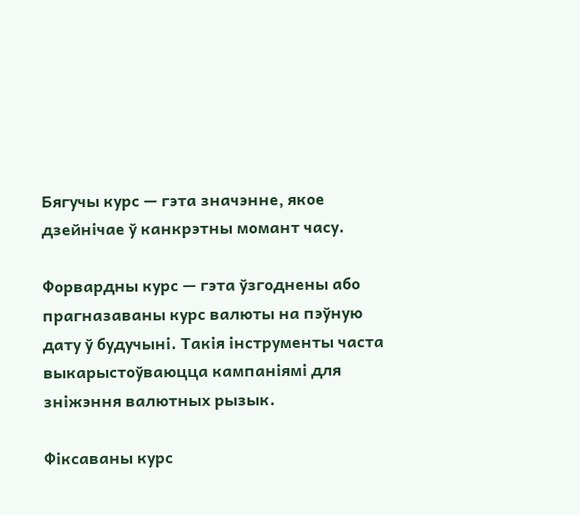Бягучы курс — гэта значэнне, якое дзейнічае ў канкрэтны момант часу.

Форвардны курс — гэта ўзгоднены або прагназаваны курс валюты на пэўную дату ў будучыні. Такія інструменты часта выкарыстоўваюцца кампаніямі для зніжэння валютных рызык.

Фіксаваны курс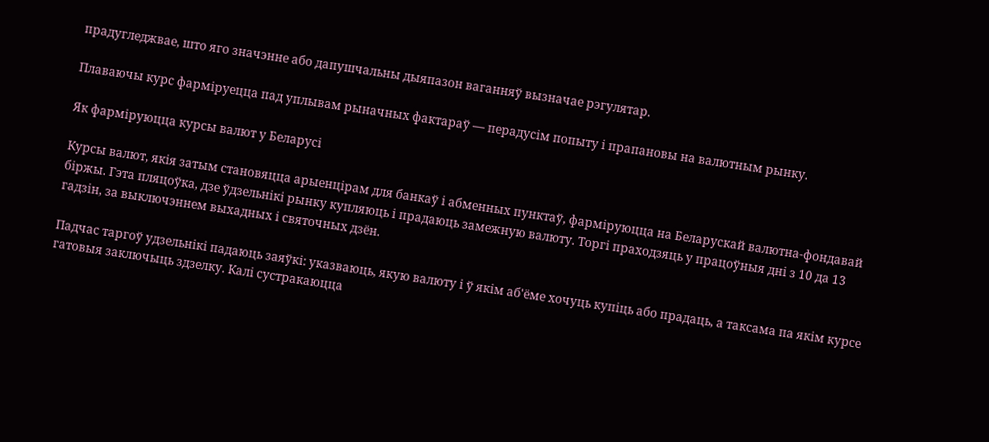прадугледжвае, што яго значэнне або дапушчальны дыяпазон ваганняў вызначае рэгулятар.

Плаваючы курс фарміруецца пад уплывам рыначных фактараў — перадусім попыту і прапановы на валютным рынку.

Як фарміруюцца курсы валют у Беларусі

Курсы валют, якія затым становяцца арыенцірам для банкаў і абменных пунктаў, фарміруюцца на Беларускай валютна-фондавай біржы. Гэта пляцоўка, дзе ўдзельнікі рынку купляюць і прадаюць замежную валюту. Торгі праходзяць у працоўныя дні з 10 да 13 гадзін, за выключэннем выхадных і святочных дзён.

Падчас таргоў удзельнікі падаюць заяўкі: указваюць, якую валюту і ў якім аб'ёме хочуць купіць або прадаць, а таксама па якім курсе гатовыя заключыць здзелку. Калі сустракаюцца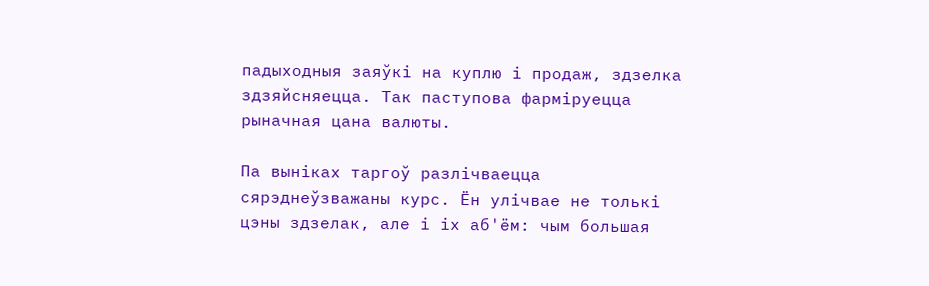падыходныя заяўкі на куплю і продаж, здзелка здзяйсняецца. Так паступова фарміруецца рыначная цана валюты.

Па выніках таргоў разлічваецца сярэднеўзважаны курс. Ён улічвае не толькі цэны здзелак, але і іх аб'ём: чым большая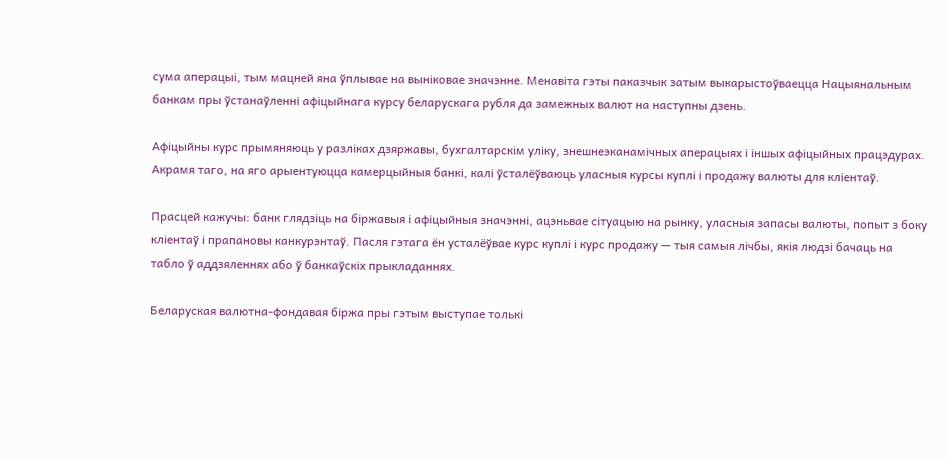сума аперацыі, тым мацней яна ўплывае на выніковае значэнне. Менавіта гэты паказчык затым выкарыстоўваецца Нацыянальным банкам пры ўстанаўленні афіцыйнага курсу беларускага рубля да замежных валют на наступны дзень.

Афіцыйны курс прымяняюць у разліках дзяржавы, бухгалтарскім уліку, знешнеэканамічных аперацыях і іншых афіцыйных працэдурах. Акрамя таго, на яго арыентуюцца камерцыйныя банкі, калі ўсталёўваюць уласныя курсы куплі і продажу валюты для кліентаў.

Прасцей кажучы: банк глядзіць на біржавыя і афіцыйныя значэнні, ацэньвае сітуацыю на рынку, уласныя запасы валюты, попыт з боку кліентаў і прапановы канкурэнтаў. Пасля гэтага ён усталёўвае курс куплі і курс продажу — тыя самыя лічбы, якія людзі бачаць на табло ў аддзяленнях або ў банкаўскіх прыкладаннях.

Беларуская валютна-фондавая біржа пры гэтым выступае толькі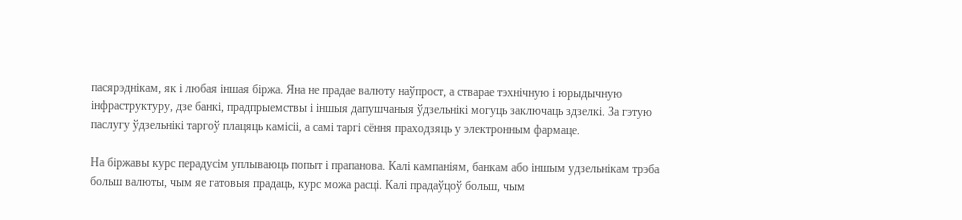пасярэднікам, як і любая іншая біржа. Яна не прадае валюту наўпрост, а стварае тэхнічную і юрыдычную інфраструктуру, дзе банкі, прадпрыемствы і іншыя дапушчаныя ўдзельнікі могуць заключаць здзелкі. За гэтую паслугу ўдзельнікі таргоў плацяць камісіі, а самі таргі сёння праходзяць у электронным фармаце.

На біржавы курс перадусім уплываюць попыт і прапанова. Калі кампаніям, банкам або іншым удзельнікам трэба больш валюты, чым яе гатовыя прадаць, курс можа расці. Калі прадаўцоў больш, чым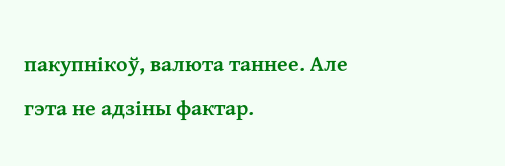пакупнікоў, валюта таннее. Але гэта не адзіны фактар.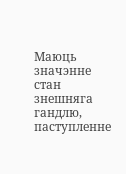Маюць значэнне стан знешняга гандлю, паступленне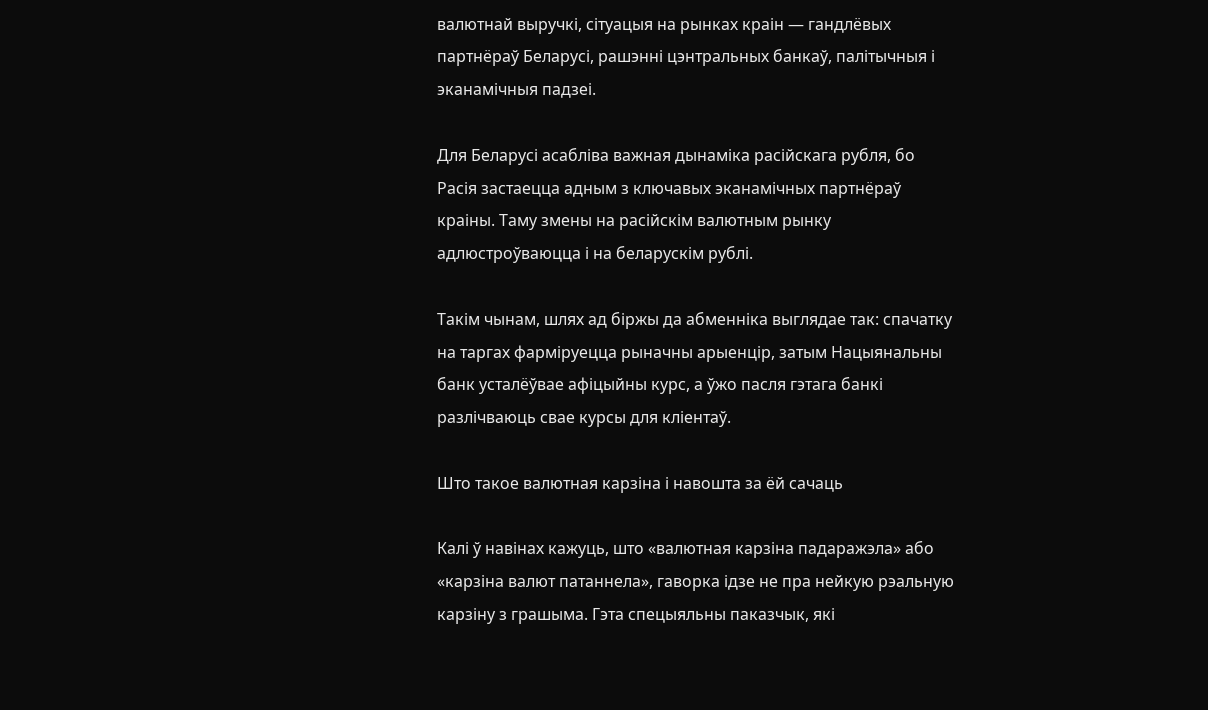валютнай выручкі, сітуацыя на рынках краін — гандлёвых партнёраў Беларусі, рашэнні цэнтральных банкаў, палітычныя і эканамічныя падзеі.

Для Беларусі асабліва важная дынаміка расійскага рубля, бо Расія застаецца адным з ключавых эканамічных партнёраў краіны. Таму змены на расійскім валютным рынку адлюстроўваюцца і на беларускім рублі.

Такім чынам, шлях ад біржы да абменніка выглядае так: спачатку на таргах фарміруецца рыначны арыенцір, затым Нацыянальны банк усталёўвае афіцыйны курс, а ўжо пасля гэтага банкі разлічваюць свае курсы для кліентаў.

Што такое валютная карзіна і навошта за ёй сачаць

Калі ў навінах кажуць, што «валютная карзіна падаражэла» або «карзіна валют патаннела», гаворка ідзе не пра нейкую рэальную карзіну з грашыма. Гэта спецыяльны паказчык, які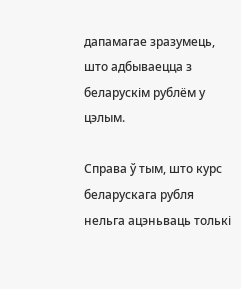дапамагае зразумець, што адбываецца з беларускім рублём у цэлым.

Справа ў тым, што курс беларускага рубля нельга ацэньваць толькі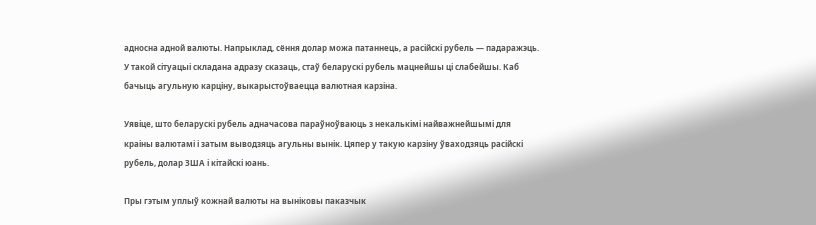адносна адной валюты. Напрыклад, сёння долар можа патаннець, а расійскі рубель — падаражэць. У такой сітуацыі складана адразу сказаць, стаў беларускі рубель мацнейшы ці слабейшы. Каб бачыць агульную карціну, выкарыстоўваецца валютная карзіна.

Уявіце, што беларускі рубель адначасова параўноўваюць з некалькімі найважнейшымі для краіны валютамі і затым выводзяць агульны вынік. Цяпер у такую карзіну ўваходзяць расійскі рубель, долар ЗША і кітайскі юань.

Пры гэтым уплыў кожнай валюты на выніковы паказчык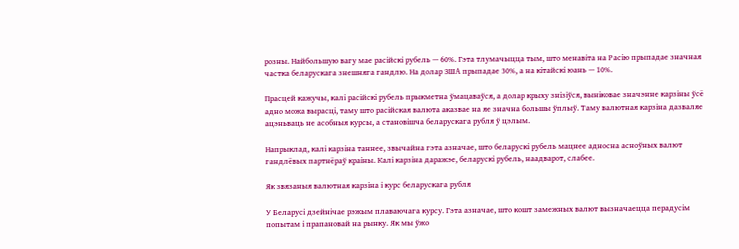розны. Найбольшую вагу мае расійскі рубель — 60%. Гэта тлумачыцца тым, што менавіта на Расію прыпадае значная частка беларускага знешняга гандлю. На долар ЗША прыпадае 30%, а на кітайскі юань — 10%.

Прасцей кажучы, калі расійскі рубель прыкметна ўмацаваўся, а долар крыху знізіўся, выніковае значэнне карзіны ўсё адно можа вырасці, таму што расійская валюта аказвае на яе значна большы ўплыў. Таму валютная карзіна дазваляе ацэньваць не асобныя курсы, а становішча беларускага рубля ў цэлым.

Напрыклад, калі карзіна таннее, звычайна гэта азначае, што беларускі рубель мацнее адносна асноўных валют гандлёвых партнёраў краіны. Калі карзіна даражэе, беларускі рубель, наадварот, слабее.

Як звязаныя валютная карзіна і курс беларускага рубля

У Беларусі дзейнічае рэжым плаваючага курсу. Гэта азначае, што кошт замежных валют вызначаецца перадусім попытам і прапановай на рынку. Як мы ўжо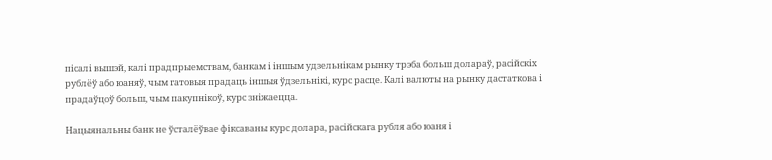пісалі вышэй, калі прадпрыемствам, банкам і іншым удзельнікам рынку трэба больш долараў, расійскіх рублёў або юаняў, чым гатовыя прадаць іншыя ўдзельнікі, курс расце. Калі валюты на рынку дастаткова і прадаўцоў больш, чым пакупнікоў, курс зніжаецца.

Нацыянальны банк не ўсталёўвае фіксаваны курс долара, расійскага рубля або юаня і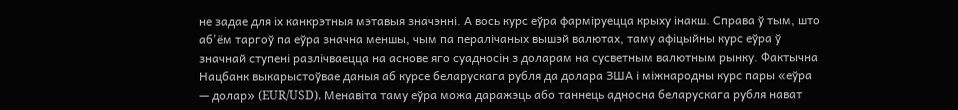не задае для іх канкрэтныя мэтавыя значэнні. А вось курс еўра фарміруецца крыху інакш. Справа ў тым, што аб'ём таргоў па еўра значна меншы, чым па пералічаных вышэй валютах, таму афіцыйны курс еўра ў значнай ступені разлічваецца на аснове яго суадносін з доларам на сусветным валютным рынку. Фактычна Нацбанк выкарыстоўвае даныя аб курсе беларускага рубля да долара ЗША і міжнародны курс пары «еўра — долар» (EUR/USD). Менавіта таму еўра можа даражэць або таннець адносна беларускага рубля нават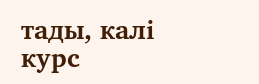тады, калі курс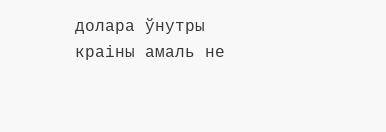долара ўнутры краіны амаль не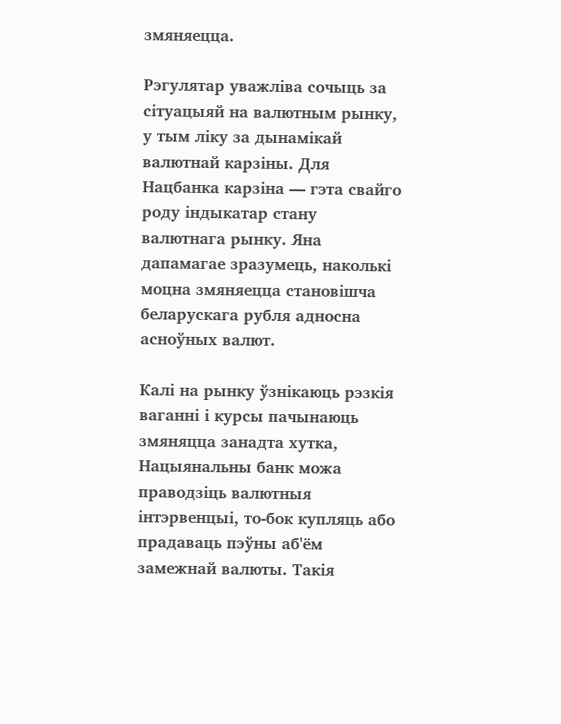змяняецца.

Рэгулятар уважліва сочыць за сітуацыяй на валютным рынку, у тым ліку за дынамікай валютнай карзіны. Для Нацбанка карзіна — гэта свайго роду індыкатар стану валютнага рынку. Яна дапамагае зразумець, наколькі моцна змяняецца становішча беларускага рубля адносна асноўных валют.

Калі на рынку ўзнікаюць рэзкія ваганні і курсы пачынаюць змяняцца занадта хутка, Нацыянальны банк можа праводзіць валютныя інтэрвенцыі, то-бок купляць або прадаваць пэўны аб'ём замежнай валюты. Такія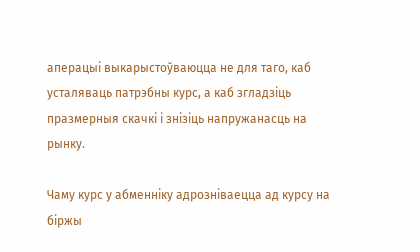аперацыі выкарыстоўваюцца не для таго, каб усталяваць патрэбны курс, а каб згладзіць празмерныя скачкі і знізіць напружанасць на рынку.

Чаму курс у абменніку адрозніваецца ад курсу на біржы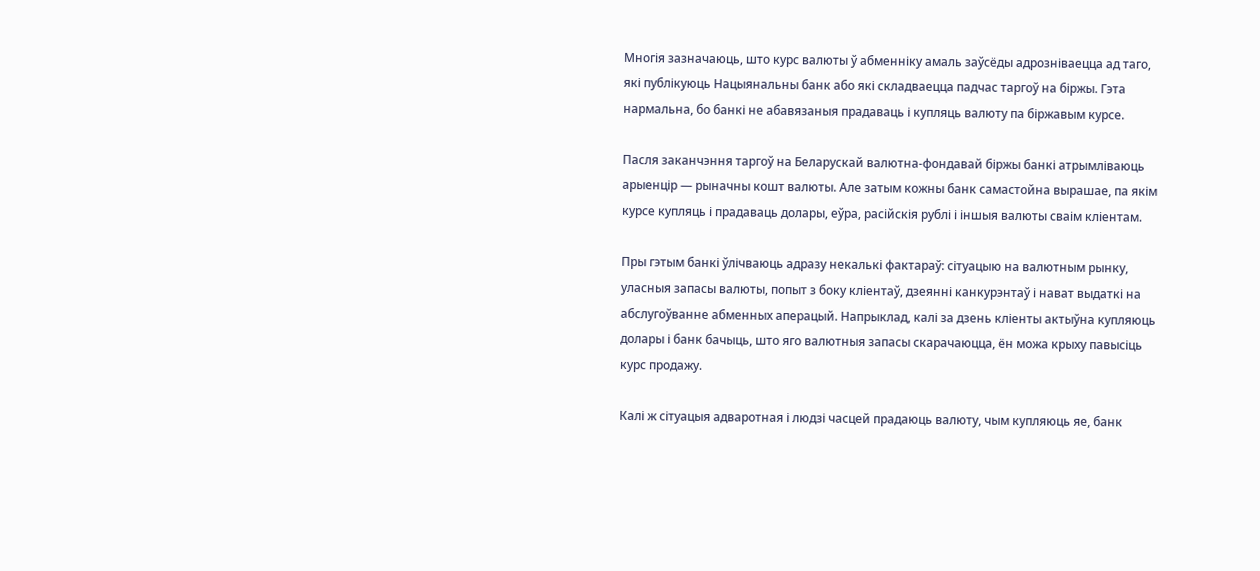Многія зазначаюць, што курс валюты ў абменніку амаль заўсёды адрозніваецца ад таго, які публікуюць Нацыянальны банк або які складваецца падчас таргоў на біржы. Гэта нармальна, бо банкі не абавязаныя прадаваць і купляць валюту па біржавым курсе.

Пасля заканчэння таргоў на Беларускай валютна-фондавай біржы банкі атрымліваюць арыенцір — рыначны кошт валюты. Але затым кожны банк самастойна вырашае, па якім курсе купляць і прадаваць долары, еўра, расійскія рублі і іншыя валюты сваім кліентам.

Пры гэтым банкі ўлічваюць адразу некалькі фактараў: сітуацыю на валютным рынку, уласныя запасы валюты, попыт з боку кліентаў, дзеянні канкурэнтаў і нават выдаткі на абслугоўванне абменных аперацый. Напрыклад, калі за дзень кліенты актыўна купляюць долары і банк бачыць, што яго валютныя запасы скарачаюцца, ён можа крыху павысіць курс продажу.

Калі ж сітуацыя адваротная і людзі часцей прадаюць валюту, чым купляюць яе, банк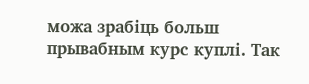можа зрабіць больш прывабным курс куплі. Так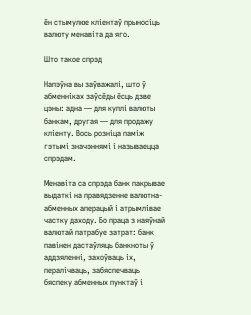ён стымулюе кліентаў прыносіць валюту менавіта да яго.

Што такое спрэд

Напэўна вы заўважалі, што ў абменніках заўсёды ёсць дзве цэны: адна — для куплі валюты банкам, другая — для продажу кліенту. Вось розніца паміж гэтымі значэннямі і называецца спрэдам.

Менавіта са спрэда банк пакрывае выдаткі на правядзенне валютна-абменных аперацый і атрымлівае частку даходу. Бо праца з наяўнай валютай патрабуе затрат: банк павінен дастаўляць банкноты ў аддзяленні, захоўваць іх, пералічваць, забяспечваць бяспеку абменных пунктаў і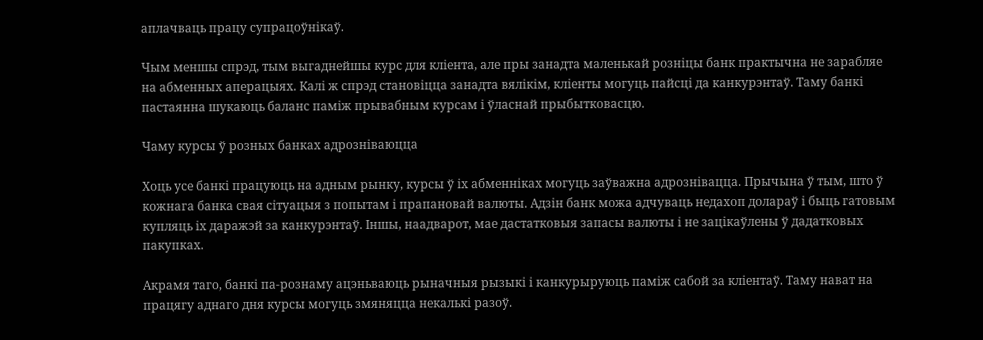аплачваць працу супрацоўнікаў.

Чым меншы спрэд, тым выгаднейшы курс для кліента, але пры занадта маленькай розніцы банк практычна не зарабляе на абменных аперацыях. Калі ж спрэд становіцца занадта вялікім, кліенты могуць пайсці да канкурэнтаў. Таму банкі пастаянна шукаюць баланс паміж прывабным курсам і ўласнай прыбытковасцю.

Чаму курсы ў розных банках адрозніваюцца

Хоць усе банкі працуюць на адным рынку, курсы ў іх абменніках могуць заўважна адрознівацца. Прычына ў тым, што ў кожнага банка свая сітуацыя з попытам і прапановай валюты. Адзін банк можа адчуваць недахоп долараў і быць гатовым купляць іх даражэй за канкурэнтаў. Іншы, наадварот, мае дастатковыя запасы валюты і не зацікаўлены ў дадатковых пакупках.

Акрамя таго, банкі па-рознаму ацэньваюць рыначныя рызыкі і канкурыруюць паміж сабой за кліентаў. Таму нават на працягу аднаго дня курсы могуць змяняцца некалькі разоў.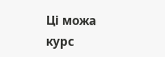Ці можа курс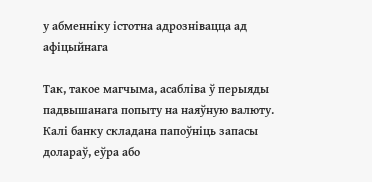у абменніку істотна адрознівацца ад афіцыйнага

Так, такое магчыма, асабліва ў перыяды падвышанага попыту на наяўную валюту. Калі банку складана папоўніць запасы долараў, еўра або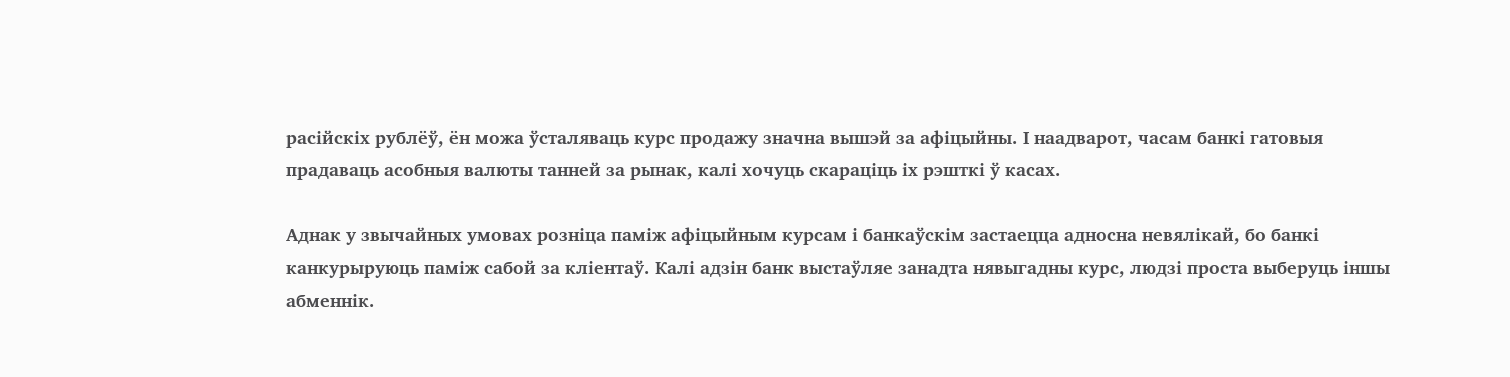расійскіх рублёў, ён можа ўсталяваць курс продажу значна вышэй за афіцыйны. І наадварот, часам банкі гатовыя прадаваць асобныя валюты танней за рынак, калі хочуць скараціць іх рэшткі ў касах.

Аднак у звычайных умовах розніца паміж афіцыйным курсам і банкаўскім застаецца адносна невялікай, бо банкі канкурыруюць паміж сабой за кліентаў. Калі адзін банк выстаўляе занадта нявыгадны курс, людзі проста выберуць іншы абменнік.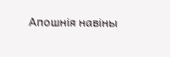Апошнія навіны